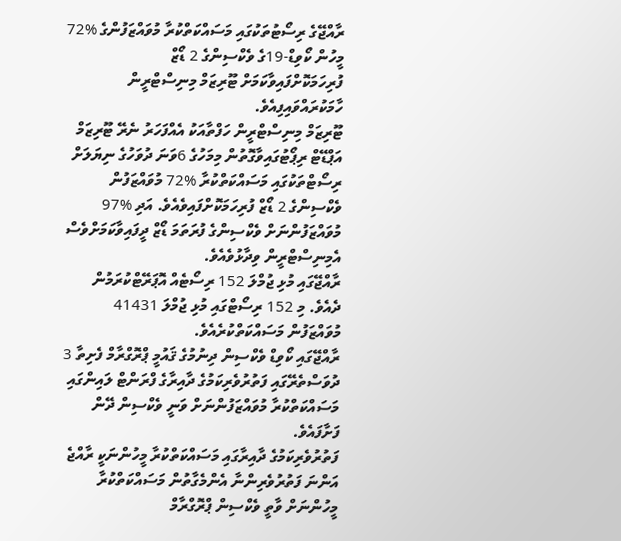ރާއްޖޭގެ ރިސޯޓުތަކުގައި މަސައްކަތްކުރާ މުވައްޒަފުންގެ %72 މީހުން ކޯވިޑް-19ގެ ވެކްސިންގެ 2 ޑޯޒް ފުރިހަމަކޮށްފައިވާކަމަށް ޓޫރިޒަމް މިނިސްޓްރީން ހާމަކުރައްވައިފިއެވެ.
ޓޫރިޒަމް މިނިސްޓްރީން ހަފްތާއަކު އެއްފަހަރު ނެރޭ ޓޫރިޒަމް އަޕްޑޭޓް ރިޕޯޓުގައިވާގޮތުން މިމަހުގެ 6ވަނަ ދުވަހުގެ ނިޔަލަށް ރިސޯޓްތަކުގައި މަސައްކަތްކުރާ %72 މުވައްޒަފުން ވެކްސިންގެ 2 ޑޯޒް ފުރިހަމަކޮށްފައިވެއެވެ. އަދި %97 މުވައްޒަފުންނަށް ވެކްސިންގެ ފުރަތަމަ ޑޯޒް ދީފައިވާކަމަށްވެސް އެމިނިސްޓްރީން ވިދާޅުވެއެވެ.
ރާއްޖޭގައި މުޅި ޖުމްލަ 152 ރިސޯޓެއް އޮޕަރޭޓްކުރަމުން ދެއެވެ. މި 152 ރިސޯޓްގައި މުޅި ޖުމްލަ 41431 މުވައްޒަފުން މަސައްކަތްކުރެއެވެ.
ރާއްޖޭގައި ކޯވިޑް ވެކްސިން ދިނުމުގެ ޤައުމީ ޕްރޮގްރާމް ފެށިތާ 3 ދުވަސްތެރޭގައި ފަތުރުވެރިކަމުގެ ދާއިރާގެ ފްރަންޓް ލައިންގައި މަސައްކަތްކުރާ މުވައްޒަފުންނަށް ވަނީ ވެކްސިން ދޭން ފަށާފައެވެ.
ފަތުރުވެރިކަމުގެ ދާއިރާގައި މަސައްކަތްކުރާ މީހުންނަކީ ރާއްޖެ އަންނަ ފަތުރުވެރިންނާ އެންމެގާތުން މަސައްކަތްކުރާ މީހުންނަށް ވާތީ ވެކްސިން ޕްރޮގްރާމް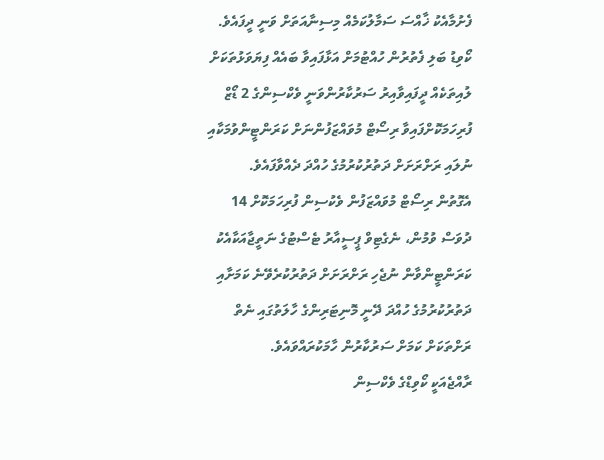ފެށުމާއެކު ޚާއްސަ ސަމާލުކަމެއް މިސިނާއަތަށް ވަނީ ދީފައެވެ.
ކޯވިޑު ބަލި ފެތުރުން ހުއްޓުމަށް އަޅާފައިވާ ބައެއް ފިޔަވަޅުތަކަށް ލުއިތަކެއް ދީފައިވާއިރު ސަރުކާރުންވަނީ ވެކްސިންގެ 2 ޑޯޒް ފުރިހަމަކޮށްފައިވާ ރިސޯޓް މުވައްޒަފުންނަށް ކަރަންޓީންވުމަކާއި ނުލައި ރަށްރަށަށް ދަތުރުކުރުމުގެ ހުއްދަ ދެއްވާފައެވެ.
އެގޮތުން ރިސޯޓް މުވައްޒަފުން ވެކުސިން ފުރިހަމަކޮށް 14 ދުވަސް ވުމުން، ނެގެޓިވް ޕީސީއާރު ޓެސްޓުގެ ނަތީޖާއަކާއެކު ކަރަންޓީންވާން ނުޖެހި ރަށްރަށަށް ދަތުރުކުރެވޭނެ ކަމަށާއި ދަތުރުކުރުމުގެ ހުއްދަ ދޭނީ މޮނިޓަރިންގެ ހާލަތުގައި ނެތް ރަށްތަކަށް ކަމަށް ސަރުކާރުން ހާމަކުރައްވައެވެ.
ރާއްޖެއަކީ ކޯވިޑްގެ ވެކްސިން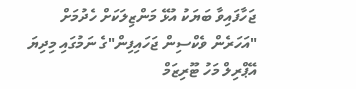ޖަހާފައިވާ ބަޔަކު އުޅޭ މަންޒިލަކަށް ހެދުމަށް "އަހަރެން ވެކްސިން ޖަހައިފިން"ގެ ނަމުގައި މިދިޔަ އޭޕްރިލް މަހު ޓޫރިޒަމް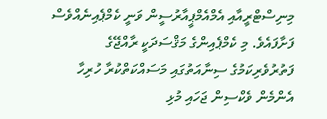މިނިސްޓްރީއާއި އެމްއެމްޕީއާރުސީން ވަނީ ކެމްޕެއިނެއްވެސް ފަށާފައެވެ. މި ކެމްޕެއިންގެ މަޤްސަދަކީ ރާއްޖޭގެ ފަތުރުވެރިކަމުގެ ސިނާއަތުގައި މަސައްކަތްކުރާ ހުރިހާ އެންމެން ވެކްސިން ޖަހައި މުޅި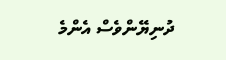ދުނިޔޭންވެސް އެންމެ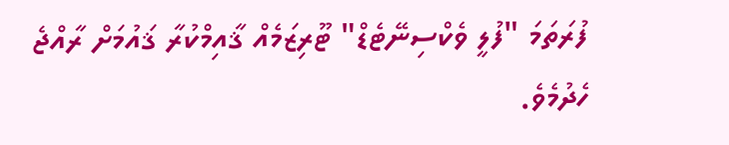ފުރަތަމަ "ފުލީ ވެކްސިނޭޓެޑް" ޓޫރިޒަމެއް ޤާއިމްކުރާ ޤައުމަށް ރާއްޖެ ހެދުމެވެ.